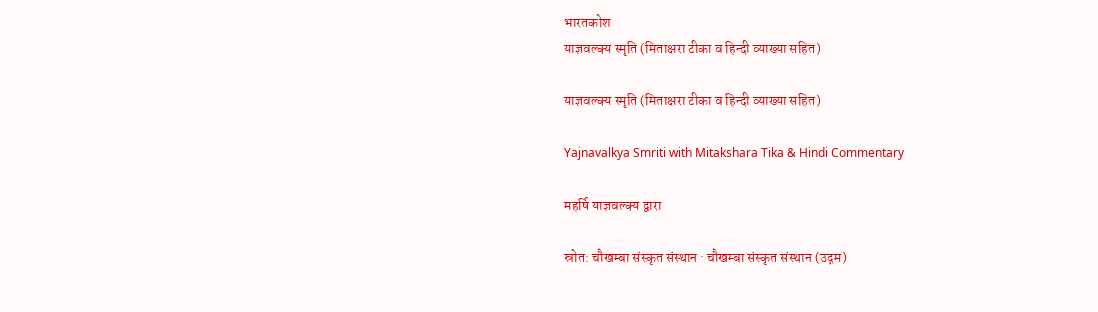भारतकोश
याज्ञवल्क्य स्मृति (मिताक्षरा टीका व हिन्दी व्याख्या सहित)

याज्ञवल्क्य स्मृति (मिताक्षरा टीका व हिन्दी व्याख्या सहित)

Yajnavalkya Smriti with Mitakshara Tika & Hindi Commentary

महर्षि याज्ञवल्क्य द्वारा

स्रोत: चौखम्बा संस्कृत संस्थान · चौखम्बा संस्कृत संस्थान (उद्गम)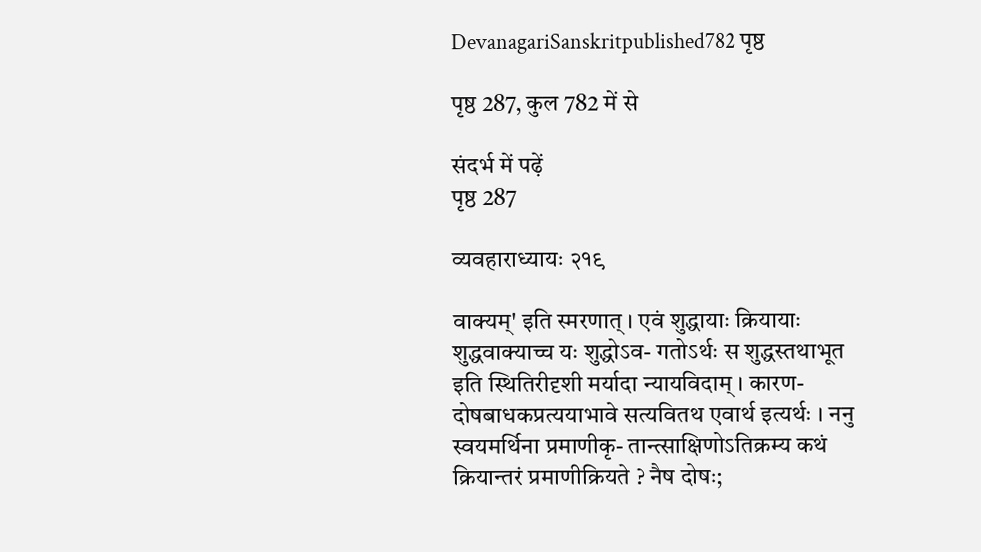DevanagariSanskritpublished782 पृष्ठ

पृष्ठ 287, कुल 782 में से

संदर्भ में पढ़ें
पृष्ठ 287

व्यवहाराध्यायः २१९

वाक्यम्' इति स्मरणात् । एवं शुद्धायाः क्रियायाः शुद्धवाक्याच्च यः शुद्धोऽव- गतोऽर्थः स शुद्धस्तथाभूत इति स्थितिरीदृशी मर्यादा न्यायविदाम् । कारण- दोषबाधकप्रत्ययाभावे सत्यवितथ एवार्थ इत्यर्थः । ननु स्वयमर्थिना प्रमाणीकृ- तान्त्साक्षिणोऽतिक्रम्य कथं क्रियान्तरं प्रमाणीक्रियते ? नैष दोषः;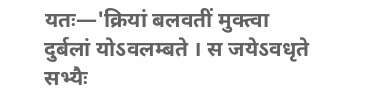यतः—'क्रियां बलवतीं मुक्त्वा दुर्बलां योऽवलम्बते । स जयेऽवधृते सभ्यैः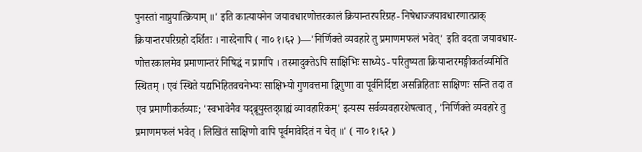पुनस्तां नाप्नुयात्क्रियाम् ॥' इति कात्यायनेन जयावधारणोत्तरकालं क्रियान्तरपरिग्रह- निषेधाज्जयावधारणात्प्राक् क्रियान्तरपरिग्रहो दर्शितः । नारदेनापि ( ना० १।६२ )—'निर्णिक्ते व्यवहारे तु प्रमाणमफलं भवेत्' इति वदता जयावधार- णोत्तरकालमेव प्रमाणान्तरं निषिद्धं न प्रागपि । तस्मादुक्तेऽपि साक्षिभिः साध्येऽ- परितुष्यता क्रियान्तरमङ्गीकर्तव्यमिति स्थितम् । एवं स्थिते यद्यभिहितवचनेभ्यः साक्षिभ्यो गुणवत्तमा द्विगुणा वा पूर्वनिर्दिष्टा असन्निहिताः साक्षिणः सन्ति तदा त एव प्रमाणीकर्तव्याः; 'स्वभावेनैव यद्ब्रूयुस्तद्ग्राह्यं व्यावहारिकम्' इत्यस्य सर्वव्यवहारशेषत्वात् , 'निर्णिक्ते व्यवहारे तु प्रमाणमफलं भवेत् । लिखितं साक्षिणो वापि पूर्वमावेदितं न चेत् ॥' ( ना० १।६२ )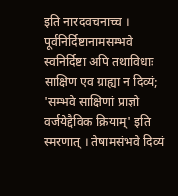इति नारदवचनाच्च । पूर्वनिर्दिष्टानामसम्भवे स्वनिर्दिष्टा अपि तथाविधाः साक्षिण एव ग्राह्या न दिव्यं; 'सम्भवे साक्षिणां प्राज्ञो वर्जयेद्दैविक क्रियाम्' इति स्मरणात् । तेषामसंभवे दिव्यं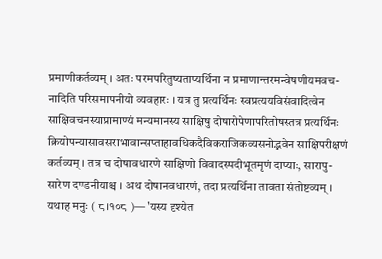प्रमाणीकर्तव्यम् । अतः परमपरितुष्यताप्यर्थिना न प्रमाणान्तरमन्वेषणीयमवच- नादिति परिसमापनीयो व्यवहारः । यत्र तु प्रत्यर्थिनः स्वप्रत्ययविसंवादित्वेन साक्षिवचनस्याप्रामाण्यं मन्यमानस्य साक्षिषु दोषारोपेणापरितोषस्तत्र प्रत्यर्थिनः क्रियोपन्यासावसराभावान्सप्ताहावधिकदैविकराजिकव्यसनोद्भवेन साक्षिपरीक्षणं कर्तव्यम् । तत्र च दोषावधारणे साक्षिणो विवादस्पदीभूतमृणं दाप्याः, सारापु- सारेण दण्डनीयाश्च । अथ दोषानवधारणं, तदा प्रत्यर्थिना तावता संतोष्टव्यम् । यथाह मनुः ( ८।१०८ )— 'यस्य दृश्येत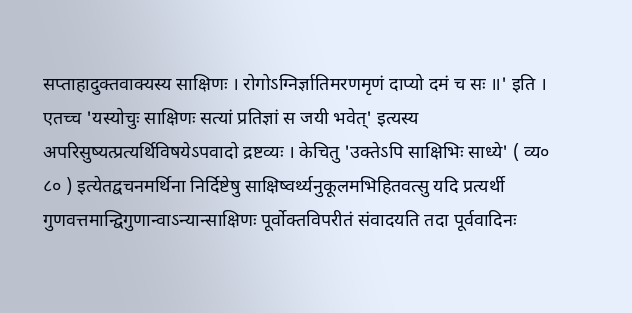सप्ताहादुक्तवाक्यस्य साक्षिणः । रोगोऽग्निर्ज्ञातिमरणमृणं दाप्यो दमं च सः ॥' इति । एतच्च 'यस्योचुः साक्षिणः सत्यां प्रतिज्ञां स जयी भवेत्' इत्यस्य अपरिसुष्यत्प्रत्यर्थिविषयेऽपवादो द्रष्टव्यः । केचितु 'उक्तेऽपि साक्षिभिः साध्ये' ( व्य० ८० ) इत्येतद्वचनमर्थिना निर्दिष्टेषु साक्षिष्वर्थ्यनुकूलमभिहितवत्सु यदि प्रत्यर्थी गुणवत्तमान्द्विगुणान्वाऽन्यान्साक्षिणः पूर्वोक्तविपरीतं संवादयति तदा पूर्ववादिनः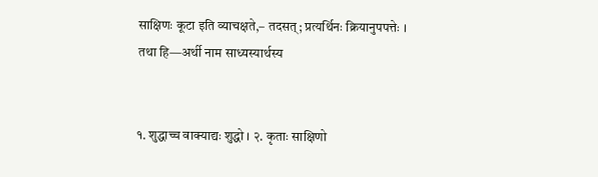साक्षिणः कूटा इति व्याचक्षते,– तदसत्; प्रत्यर्थिनः क्रियानुपपत्तेः । तथा हि—अर्थी नाम साध्यस्यार्थस्य


१. शुद्धाच्च वाक्याद्यः शुद्धो । २. कृताः साक्षिणो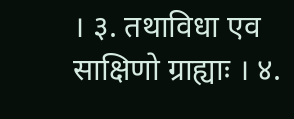। ३. तथाविधा एव साक्षिणो ग्राह्याः । ४.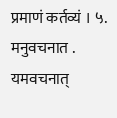प्रमाणं कर्तव्यं । ५. मनुवचनात . यमवचनात्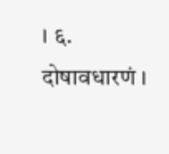। ६. दोषावधारणं ।